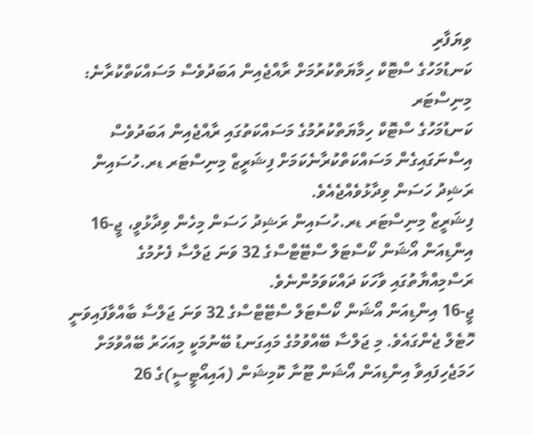ވިޔަފާރި
ކަނޑުމަހުގެ ސްޓޮކް ހިމާޔަތްކުރުމަށް ރާއްޖެއިން އަބަދުވެސް މަސައްކަތްކުރާނެ: މިނިސްޓަރ
ކަނޑުމަހުގެ ސްޓޮކް ހިމާޔަތްކުރުމުގެ މަސައްކަތުގައި ރާއްޖެއިން އަބަދުވެސް އިސްނަގައިގެން މަސައްކަތްކުރާނެކަމަށް ފިޝަރީޒް މިނިސްޓަރ ޑރ.ހުސައިން ރަޝިދު ހަސަން ވިދާޅުވެއްޖެއެވެ.
ފިޝަރީޒް މިނިސްޓަރ ޑރ.ހުސައިން ރަޝިދު ހަސަން މިހެން ވިދާޅުވީ، ޖީ-16 އިންޑިއަން އޯޝަން ކޯސްޓަލް ސްޓޭޓްސްގެ 32 ވަނަ ޖަލްސާ ފެށުމުގެ ރަސްމިއްޔާތުގައި ވާހަކަ ދައްކަވަމުންނެވެ.
ޖީ-16 އިންޑިއަން އޯޝަން ކޯސްޓަލް ސްޓޭޓްސްގެ 32 ވަނަ ޖަލްސާ ބާއްވާފައިވަނީ ހޮޓެލް ޖެންގައެވެ. މި ޖަލްސާ ބޭއްވުމުގެ މައިގަނޑު ބޭނުމަކީ މިއަހަރު ބޭއްވުމަށް ހަމަޖެހިފައިވާ އިންޑިއަން އޯޝަން ޓޫނާ ކޮމިޝަން (އައިއޯޓީސީ)ގެ 26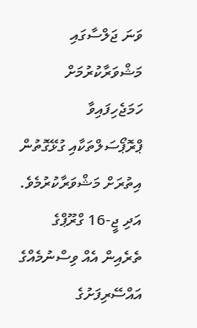ވަނަ ޖަލްސާގައި މަޝްވަރާކުރުމަށް ހަމަޖެހިފައިވާ ޕްރޮޕޯސަލްތަކާއި ގުޅޭގޮތުން އިތުރަށް މަޝްވަރާކުރުމެވެ. އަދި ޖީ-16 ގްރޫޕްގެ ތެރެއިން އެއް ވިސްނުމެއްގެ އައްސޭރިފަށުގެ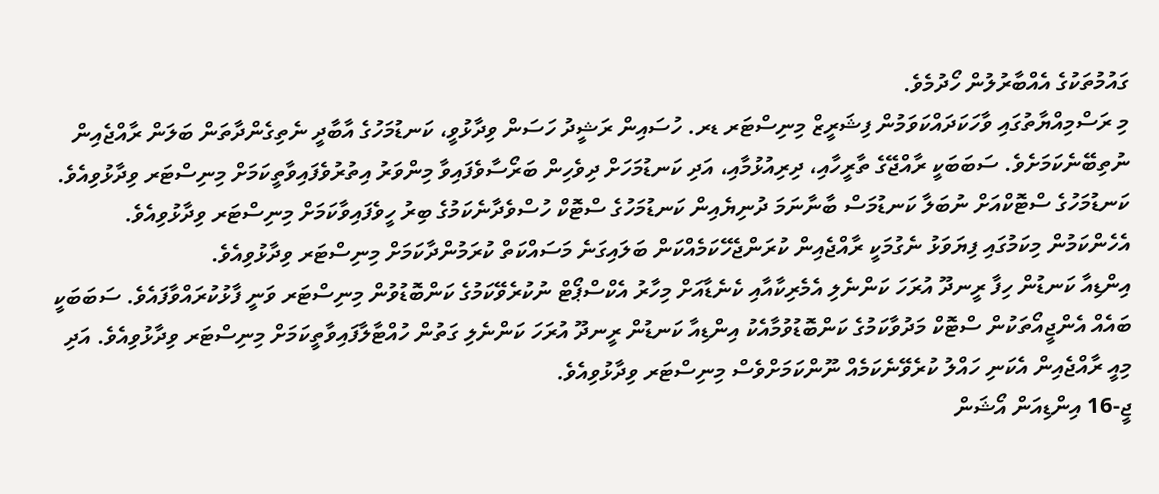ގައުމުތަކުގެ އެއްބާރުލުން ހޯދުމެވެ.
މި ރަސްމިއްޔާތުގައި ވާހަކަދައްކަވަމުން ފިޝަރީޒް މިނިސްޓަރ ޑރ. ހުސައިން ރަޝީދު ހަސަން ވިދާޅުވީ، ކަނޑުމަހުގެ އާބާދީ ނެތިގެންދާތަން ބަލަން ރާއްޖެއިން ނުތިބޭނެކަމަށެވެ. ސަބަބަކީ ރާއްޖޭގެ ތާރީހާއި، ދިރިއުޅުމާއި، އަދި ކަނޑުމަހަށް ދިވެހިން ބަރޯސާވެފައިވާ މިންވަރު އިތުރުވެފައިވާތީކަމަށް މިނިސްޓަރ ވިދާޅުވިއެވެ.
ކަނޑުމަހުގެ ސްޓޮކްއަށް ނުބަލާ ކަނޑުމަސް ބާނާނަމަ ދުނިޔެއިން ކަނޑުމަހުގެ ސްޓޮކް ހުސްވެދާނެކަމުގެ ބިރު ހީވެފައިވާކަމަށް މިނިސްޓަރ ވިދާޅުވިއެވެ. އެހެންކަމުން މިކަމުގައި ފިޔަވަޅު ނެގުމަކީ ރާއްޖެއިން ކުރަންޖެހޭކަމެއްކަން ބަލައިގަނެ މަސައްކަތް ކުރަމުންދާކަމަށް މިނިސްޓަރ ވިދާޅުވިއެވެ.
އިންޑިއާ ކަނޑުން ހިފާ ރީނދޫ އުރަހަ ކަންނެލި އެމެރިކާއާއި ކެނެޑާއަށް މިހާރު އެކްސްޕޯޓް ނުކުރެވޭކަމުގެ ކަންބޮޑުވުން މިނިސްޓަރ ވަނީ ފާޅުކުރައްވާފައެވެ. ސަބަބަކީ ބައެއް އެންޖީއޯތަކުން ސްޓޮކް މަދުވާކަމުގެ ކަންބޮޑުވުމާއެކު އިންޑިއާ ކަނޑުން ރީނދޫ އުރަހަ ކަންނެލި ގަތުން ހުއްޓާލާފައިވާތީކަމަށް މިނިސްޓަރ ވިދާޅުވިއެވެ. އަދި މިއީ ރާއްޖެއިން އެކަނި ހައްލު ކުރެވޭނެކަމެއް ނޫންކަމަށްވެސް މިނިސްޓަރ ވިދާޅުވިއެވެ.
ޖީ-16 އިންޑިއަން އޯޝަން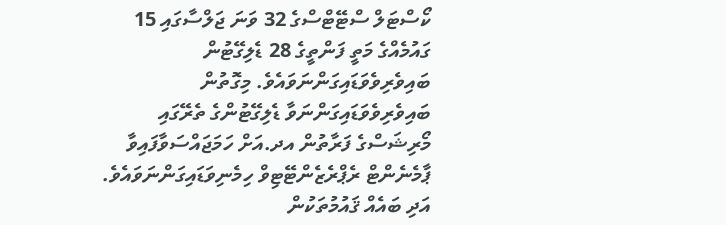ކޯސްޓަލް ސްޓޭޓްސްގެ 32 ވަނަ ޖަލްސާގައި 15 ގައުމެއްގެ މަތީ ފަންތީގެ 28 ޑެލިގޭޓުން ބައިވެރިވެވަޑައިގަންނަވައެވެ. މިގޮތުން ބައިވެރިވެވަޑައިގަންނަވާ ޑެލިގޭޓުންގެ ތެރޭގައި މޯރިޝަސްގެ ފަރާތުން އދ.އަށް ހަމަޖައްސަވާފައިވާ ޕާމެނެންޓް ރެޕްރެޒެންޓޭޓިވް ހިމެނިވަޑައިގަންނަވައެވެ. އަދި ބައެއް ޤައުމުތަކުން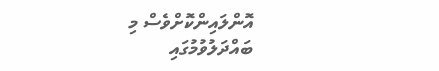އޮންލައިންކޮށްވެސް މި ބައްދަލުވުމުގައި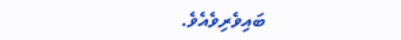ބައިވެރިވެއެވެ.